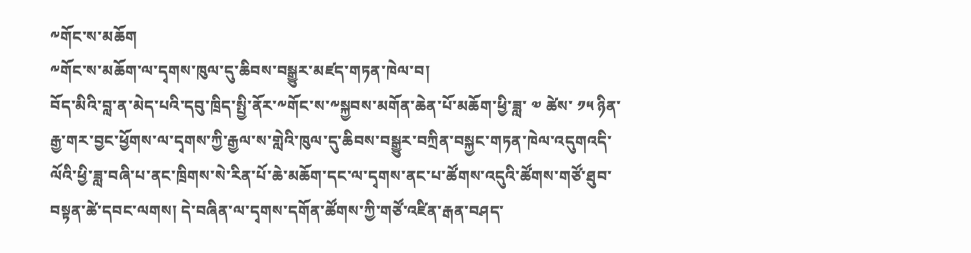༸གོང་ས་མཆོག
༸གོང་ས་མཆོག་ལ་དྭགས་ཁུལ་དུ་ཆིབས་བསྒྱུར་མཛད་གཏན་ཁེལ་བ།
བོད་མིའི་བླ་ན་མེད་པའི་དབུ་ཁྲིད་སྤྱི་ནོར་༸གོང་ས་༸སྐྱབས་མགོན་ཆེན་པོ་མཆོག་ཕྱི་ཟླ་ ༧ ཚེས་ ༡༥ ཉིན་རྒྱ་གར་བྱང་ཕྱོགས་ལ་དྭགས་ཀྱི་རྒྱལ་ས་གླེའི་ཁུལ་དུ་ཆིབས་བསྒྱུར་བཀྲིན་བསྐྱང་གཏན་ཁེལ་འདུགའདི་ལོའི་ཕྱི་ཟླ་བཞི་པ་ནང་ཁྲིགས་སེ་རིན་པོ་ཆེ་མཆོག་དང་ལ་དྭགས་ནང་པ་ཚོགས་འདུའི་ཚོགས་གཙོ་ཐུབ་བསྟན་ཚེ་དབང་ལགས། དེ་བཞིན་ལ་དྭགས་དགོན་ཚོགས་ཀྱི་གཙོ་འཛིན་རྒན་བཤད་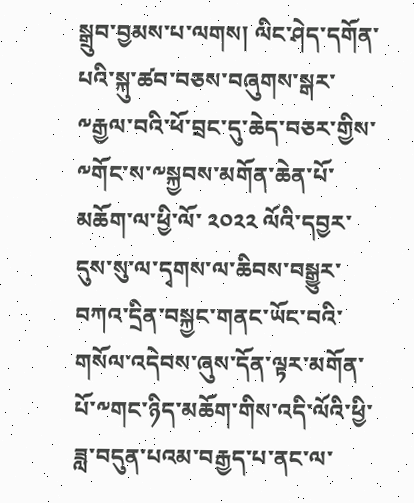སྒྲུབ་བྱམས་པ་ལགས། ལིང་ཤེད་དགོན་པའི་སྐུ་ཚབ་བཅས་བཞུགས་སྒར་༸རྒྱལ་བའི་ཕོ་བྲང་དུ་ཆེད་བཅར་གྱིས་༸གོང་ས་༸སྐྱབས་མགོན་ཆེན་པོ་མཆོག་ལ་ཕྱི་ལོ་ ༢༠༢༢ ལོའི་དབྱར་དུས་སུ་ལ་དྭགས་ལ་ཆིབས་བསྒྱུར་བཀའ་དྲིན་བསྐྱང་གནང་ཡོང་བའི་གསོལ་འདེབས་ཞུས་དོན་ལྟར་མགོན་པོ་༸གང་ཉིད་མཆོག་གིས་འདི་ལོའི་ཕྱི་ཟླ་བདུན་པའམ་བརྒྱད་པ་ནང་ལ་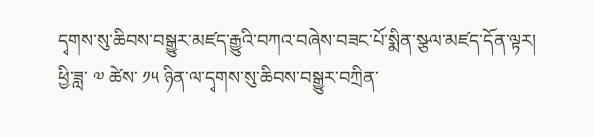དྭགས་སུ་ཆིབས་བསྒྱུར་མཛད་རྒྱུའི་བཀའ་བཞེས་བཟང་པོ་སྨིན་སྩལ་མཛད་དོན་ལྟར། ཕྱི་ཟླ་ ༧ ཚེས་ ༡༥ ཉིན་ལ་དྭགས་སུ་ཆིབས་བསྒྱུར་བཀྲིན་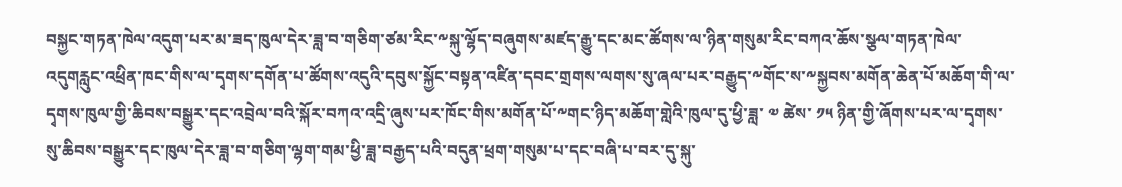བསྐྱང་གཏན་ཁེལ་འདུག་པར་མ་ཟད་ཁུལ་དེར་ཟླ་བ་གཅིག་ཙམ་རིང་༸སྐུ་ལྷོད་བཞུགས་མཛད་རྒྱུ་དང་མང་ཚོགས་ལ་ཉིན་གསུམ་རིང་བཀའ་ཆོས་སྩལ་གཏན་ཁེལ་འདུགརླུང་འཕྲིན་ཁང་གིས་ལ་དྭགས་དགོན་པ་ཚོགས་འདུའི་དབུས་སྐྱོང་བསྟན་འཛིན་དབང་གྲགས་ལགས་སུ་ཞལ་པར་བརྒྱུད་༸གོང་ས་༸སྐྱབས་མགོན་ཆེན་པོ་མཆོག་གི་ལ་དྭགས་ཁུལ་གྱི་ཆིབས་བསྒྱུར་དང་འབྲེལ་བའི་སྐོར་བཀའ་འདྲི་ཞུས་པར་ཁོང་གིས་མགོན་པོ་༸གང་ཉིད་མཆོག་གླེའི་ཁུལ་དུ་ཕྱི་ཟླ་ ༧ ཚེས་ ༡༥ ཉིན་གྱི་ཞོགས་པར་ལ་དྭགས་སུ་ཆིབས་བསྒྱུར་དང་ཁུལ་དེར་ཟླ་བ་གཅིག་ལྷག་གམ་ཕྱི་ཟླ་བརྒྱད་པའི་བདུན་ཕྲག་གསུམ་པ་དང་བཞི་པ་བར་དུ་སྐུ་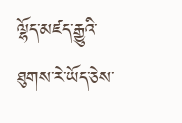ལྷོད་མཛད་རྒྱུའི་ཐུགས་རེ་ཡོད་ཅེས་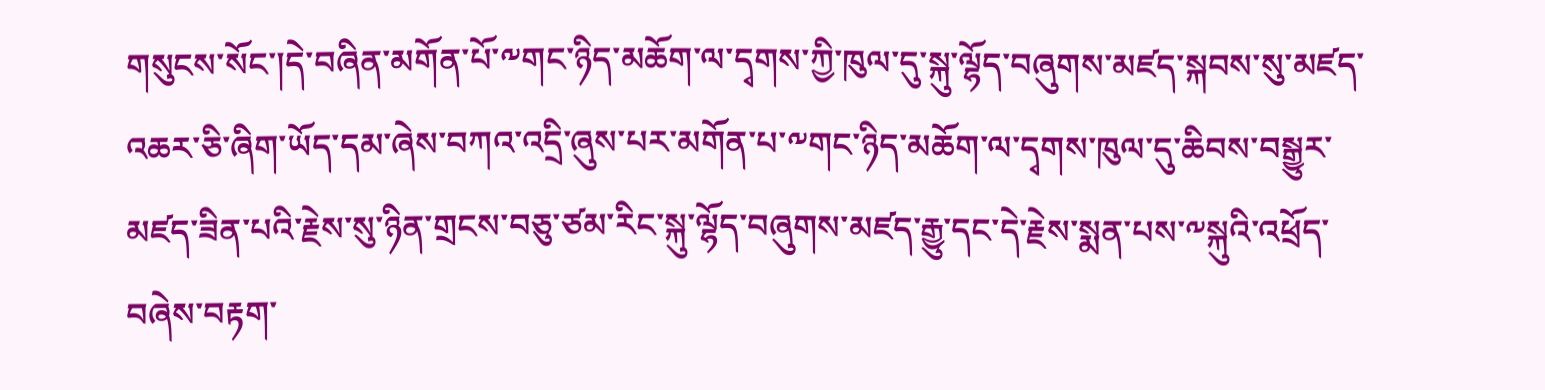གསུངས་སོང་།དེ་བཞིན་མགོན་པོ་༸གང་ཉིད་མཆོག་ལ་དྭགས་ཀྱི་ཁུལ་དུ་སྐུ་ལྷོད་བཞུགས་མཛད་སྐབས་སུ་མཛད་འཆར་ཅི་ཞིག་ཡོད་དམ་ཞེས་བཀའ་འདྲི་ཞུས་པར་མགོན་པ་༸གང་ཉིད་མཆོག་ལ་དྭགས་ཁུལ་དུ་ཆིབས་བསྒྱུར་མཛད་ཟིན་པའི་རྗེས་སུ་ཉིན་གྲངས་བཅུ་ཙམ་རིང་སྐུ་ལྷོད་བཞུགས་མཛད་རྒྱུ་དང་དེ་རྗེས་སྨན་པས་༸སྐུའི་འཕྲོད་བཞེས་བརྟག་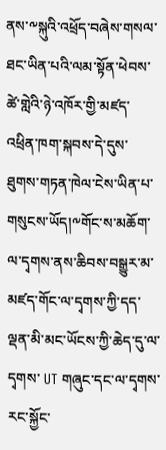ནས་༸སྐུའི་འཕྲོད་བཞེས་གསལ་ཐང་ཡིན་པའི་ལམ་སྟོན་ཕེབས་ཚེ་གླེའི་ཉེ་འཁོར་གྱི་མཛད་འཕྲིན་ཁག་སྐབས་དེ་དུས་ཐུགས་གཏན་ཁེལ་ངེས་ཡིན་པ་གསུངས་ཡོད།༸གོང་ས་མཆོག་ལ་དྭགས་ནས་ཆིབས་བསྒྱུར་མ་མཛད་གོང་ལ་དྭགས་ཀྱི་དད་ལྡན་མི་མང་ཡོངས་ཀྱི་ཆེད་དུ་ལ་དྭགས་ UT གཞུང་དང་ལ་དྭགས་རང་སྐྱོང་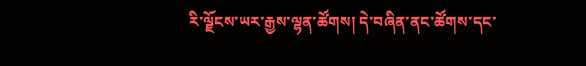རི་ལྗོངས་ཡར་རྒྱས་ལྷན་ཚོགས། དེ་བཞིན་ནང་ཚོགས་དང་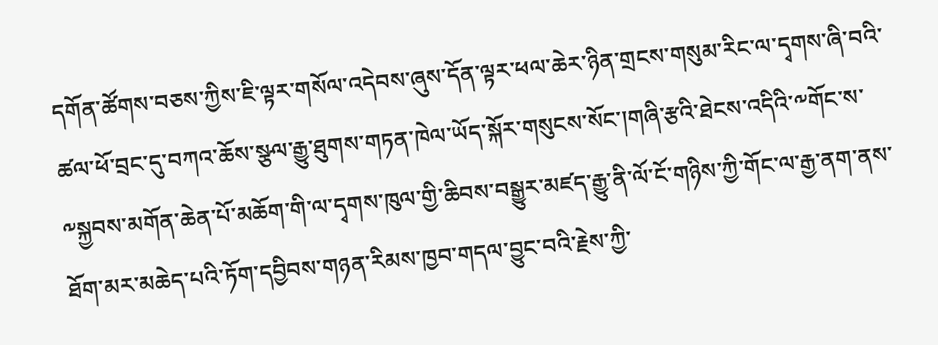དགོན་ཚོགས་བཅས་ཀྱིས་ཇི་ལྟར་གསོལ་འདེབས་ཞུས་དོན་ལྟར་ཕལ་ཆེར་ཉིན་གྲངས་གསུམ་རིང་ལ་དྭགས་ཞི་བའི་ཚལ་ཕོ་བྲང་དུ་བཀའ་ཆོས་སྩལ་རྒྱུ་ཐུགས་གཏན་ཁེལ་ཡོད་སྐོར་གསུངས་སོང་།གཞི་རྩའི་ཐེངས་འདིའི་༸གོང་ས་༸སྐྱབས་མགོན་ཆེན་པོ་མཆོག་གི་ལ་དྭགས་ཁུལ་གྱི་ཆིབས་བསྒྱུར་མཛད་རྒྱུ་ནི་ལོ་ངོ་གཉིས་ཀྱི་གོང་ལ་རྒྱ་ནག་ནས་ཐོག་མར་མཆེད་པའི་ཏོག་དབྱིབས་གཉན་རིམས་ཁྱབ་གདལ་བྱུང་བའི་རྗེས་ཀྱི་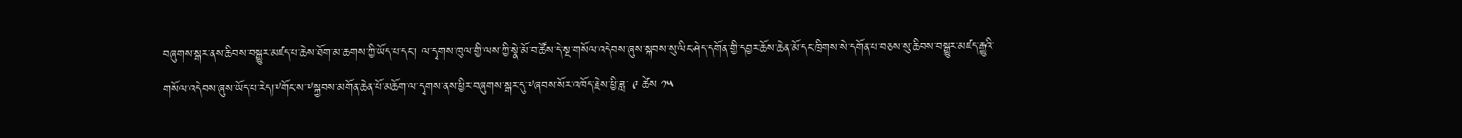བཞུགས་སྒར་ནས་ཆིབས་བསྒྱུར་མཛད་པ་ཆེས་ཐོག་མ་ཆགས་ཀྱི་ཡོད་པ་དང་། ལ་དྭགས་ཁུལ་གྱི་ལས་ཀྱི་སྣེ་མོ་བ་ཚོས་དེ་སྔ་གསོལ་འདེབས་ཞུས་སྐབས་སུ་ལིང་ཤེད་དགོན་གྱི་དབྱར་ཆོས་ཆེན་མོ་དང་ཁྲིགས་སེ་དགོན་པ་བཅས་སུ་ཆིབས་བསྒྱུར་མཛད་རྒྱུའི་གསོལ་འདེབས་ཞུས་ཡོད་པ་རེད།༸གོང་ས་༸སྐྱབས་མགོན་ཆེན་པོ་མཆོག་ལ་དྭགས་ནས་ཕྱིར་བཞུགས་སྒར་དུ་༸ཞབས་སོར་འཁོད་རྗེས་ཕྱི་ཟླ་ ༩ ཚེས ༡༥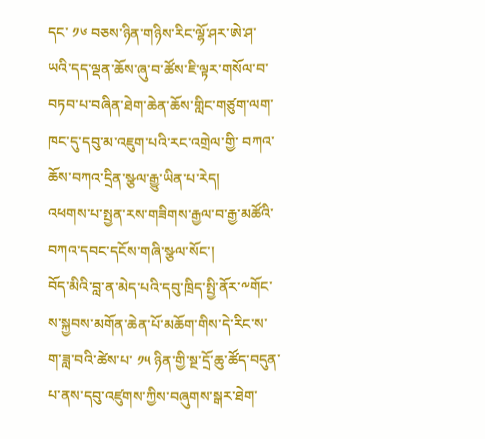དང་ ༡༦ བཅས་ཉིན་གཉིས་རིང་ལྷོ་ཤར་ཨེ་ཤ་ཡའི་དད་ལྡན་ཆོས་ཞུ་བ་ཚོས་ཇི་ལྟར་གསོལ་བ་བཏབ་པ་བཞིན་ཐེག་ཆེན་ཆོས་གླིང་གཙུག་ལག་ཁང་དུ་དབུ་མ་འཇུག་པའི་རང་འགྲེལ་གྱི་ བཀའ་ཆོས་བཀའ་དྲིན་སྩལ་རྒྱུ་ཡིན་པ་རེད།
འཕགས་པ་སྤྱན་རས་གཟིགས་རྒྱལ་བ་རྒྱ་མཚོའི་བཀའ་དབང་དངོས་གཞི་སྩལ་སོང་།
བོད་མིའི་བླ་ན་མེད་པའི་དབུ་ཁྲིད་སྤྱི་ནོར་༸གོང་ས་སྐྱབས་མགོན་ཆེན་པོ་མཆོག་གིས་དེ་རིང་ས་ག་ཟླ་བའི་ཚེས་པ་ ༡༥ ཉིན་གྱི་སྔ་དྲོ་ཆུ་ཚོད་བདུན་པ་ནས་དབུ་འཛུགས་ཀྱིས་བཞུགས་སྒར་ཐེག་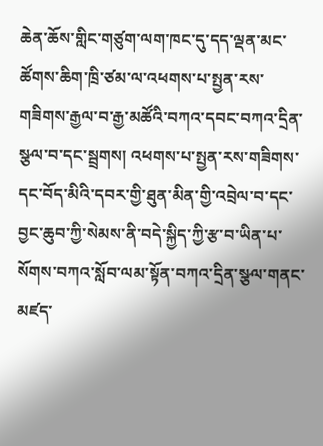ཆེན་ཆོས་གླིང་གཙུག་ལག་ཁང་དུ་དད་ལྡན་མང་ཚོགས་ཆིག་ཁྲི་ཙམ་ལ་འཕགས་པ་སྤྱན་རས་གཟིགས་རྒྱལ་བ་རྒྱ་མཚོའི་བཀའ་དབང་བཀའ་དྲིན་སྩལ་བ་དང་སྦྲགས། འཕགས་པ་སྤྱན་རས་གཟིགས་དང་བོད་མིའི་དབར་གྱི་ཐུན་མིན་གྱི་འབྲེལ་བ་དང་བྱང་ཆུབ་ཀྱི་སེམས་ནི་བདེ་སྐྱིད་ཀྱི་རྩ་བ་ཡིན་པ་སོགས་བཀའ་སློབ་ལམ་སྟོན་བཀའ་དྲིན་སྩལ་གནང་མཛད་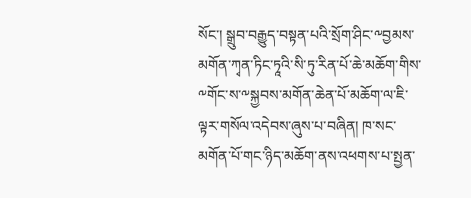སོང་། སྒྲུབ་བརྒྱུད་བསྟན་པའི་སྲོག་ཤིང་༸བྱམས་མགོན་ཀྭན་ཏིང་ཏཱའི་སི་ཏུ་རིན་པོ་ཆེ་མཆོག་གིས་༸གོང་ས་༸སྐྱབས་མགོན་ཆེན་པོ་མཆོག་ལ་ཇི་ལྟར་གསོལ་འདེབས་ཞུས་པ་བཞིན། ཁ་སང་མགོན་པོ་གང་ཉིད་མཆོག་ནས་འཕགས་པ་སྤྱན་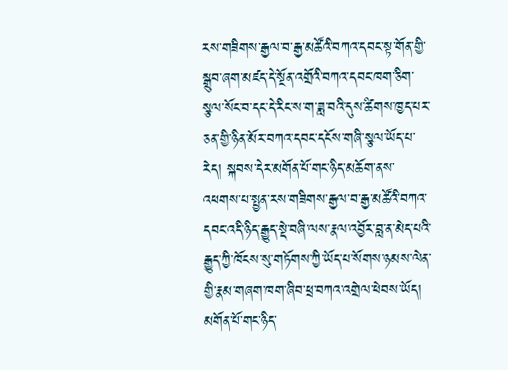རས་གཟིགས་རྒྱལ་བ་རྒྱ་མཚོའི་བཀའ་དབང་སྟ་གོན་གྱི་སྒྲུབ་ཞག་མཛད་དེ་སྔོན་འགྲོའི་བཀའ་དབང་ཁག་ཅིག་སྩལ་སོང་བ་དང་དེ་རིང་ས་ག་ཟླ་བའི་དུས་ཚིགས་ཁྱད་པར་ཅན་གྱི་ཉིན་མོར་བཀའ་དབང་དངོས་གཞི་སྩལ་ཡོད་པ་རེད། སྐབས་དེར་མགོན་པོ་གང་ཉིད་མཆོག་ནས་འཕགས་པ་སྤྱན་རས་གཟིགས་རྒྱལ་བ་རྒྱ་མཚོའི་བཀའ་དབང་འདི་ཉིད་རྒྱུད་སྡེ་བཞི་ལས་རྣལ་འབྱོར་བླ་ན་མེད་པའི་རྒྱུད་ཀྱི་ཁོངས་སུ་གཏོགས་ཀྱི་ཡོད་པ་སོགས་ཉམས་ལེན་གྱི་རྣམ་གཞག་ཁག་ཞིབ་ཕྲ་བཀའ་འགྲེལ་ཕེབས་ཡོད། མགོན་པོ་གང་ཉིད་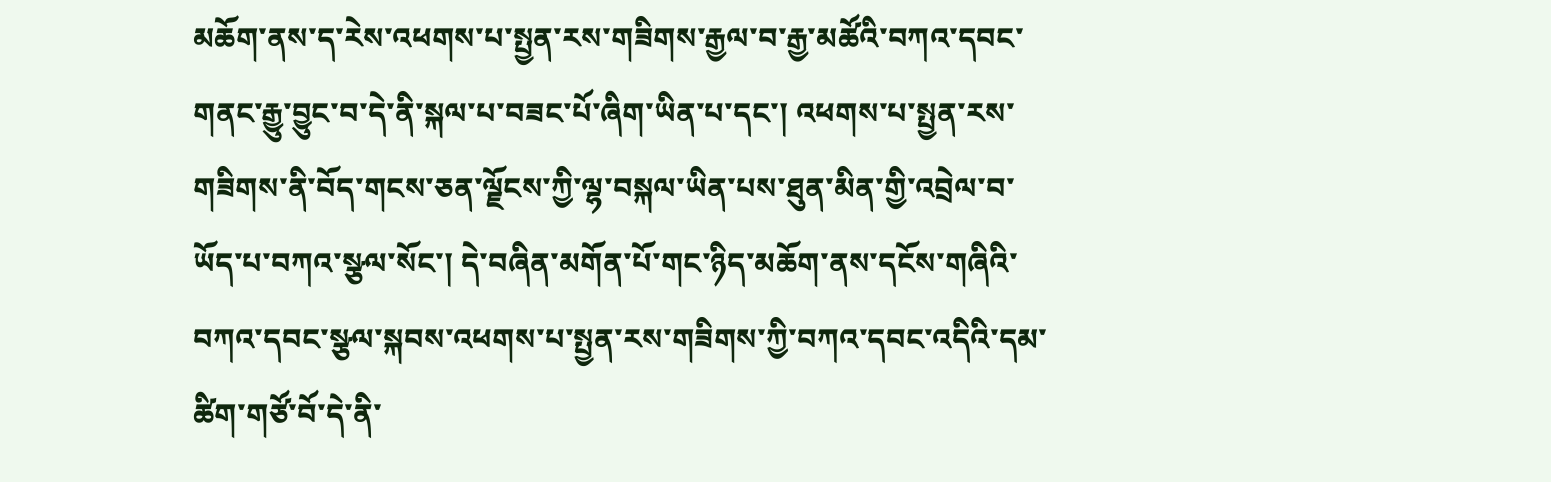མཆོག་ནས་ད་རེས་འཕགས་པ་སྤྱན་རས་གཟིགས་རྒྱལ་བ་རྒྱ་མཚོའི་བཀའ་དབང་གནང་རྒྱུ་བྱུང་བ་དེ་ནི་སྐལ་པ་བཟང་པོ་ཞིག་ཡིན་པ་དང་། འཕགས་པ་སྤྱན་རས་གཟིགས་ནི་བོད་གངས་ཅན་ལྗོངས་ཀྱི་ལྷ་བསྐལ་ཡིན་པས་ཐུན་མིན་གྱི་འབྲེལ་བ་ཡོད་པ་བཀའ་སྩལ་སོང་། དེ་བཞིན་མགོན་པོ་གང་ཉིད་མཆོག་ནས་དངོས་གཞིའི་བཀའ་དབང་སྩལ་སྐབས་འཕགས་པ་སྤྱན་རས་གཟིགས་ཀྱི་བཀའ་དབང་འདིའི་དམ་ཚིག་གཙོ་བོ་དེ་ནི་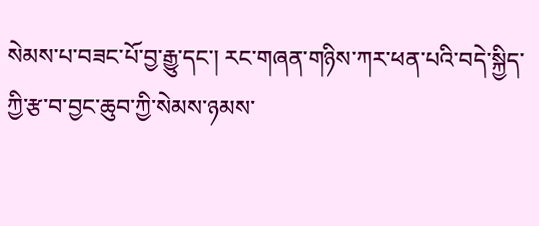སེམས་པ་བཟང་པོ་བྱ་རྒྱུ་དང་། རང་གཞན་གཉིས་ཀར་ཕན་པའི་བདེ་སྐྱིད་ཀྱི་རྩ་བ་བྱང་ཆུབ་ཀྱི་སེམས་ཉམས་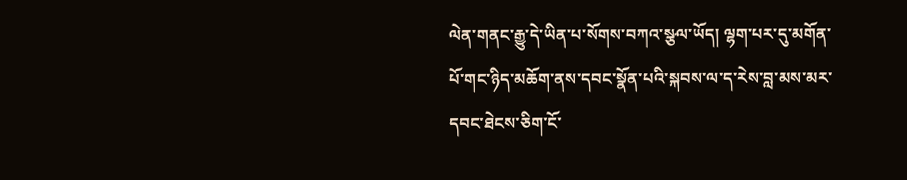ལེན་གནང་རྒྱུ་དེ་ཡིན་པ་སོགས་བཀའ་སྩལ་ཡོད། ལྷག་པར་དུ་མགོན་པོ་གང་ཉིད་མཆོག་ནས་དབང་སྣོན་པའི་སྐབས་ལ་ད་རེས་བླ་མས་མར་དབང་ཐེངས་ཅིག་ངོ་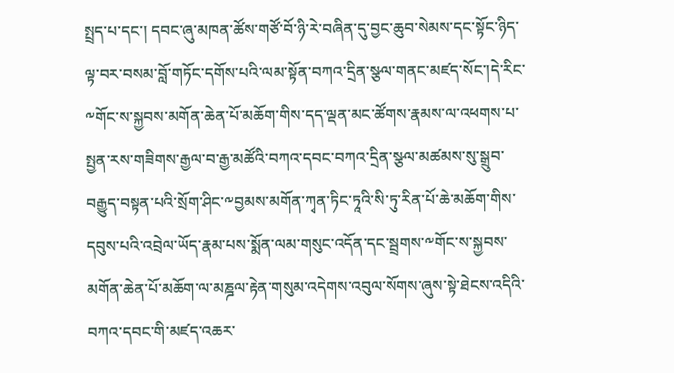སྤྲད་པ་དང་། དབང་ཞུ་མཁན་ཚོས་གཙོ་བོ་ཉི་རེ་བཞིན་དུ་བྱང་ཆུབ་སེམས་དང་སྟོང་ཉིད་ལྟ་བར་བསམ་བློ་གཏོང་དགོས་པའི་ལམ་སྟོན་བཀའ་དྲིན་སྩལ་གནང་མཛད་སོང་།དེ་རིང་༸གོང་ས་སྐྱབས་མགོན་ཆེན་པོ་མཆོག་གིས་དད་ལྡན་མང་ཚོགས་རྣམས་ལ་འཕགས་པ་སྤྱན་རས་གཟིགས་རྒྱལ་བ་རྒྱ་མཚོའི་བཀའ་དབང་བཀའ་དྲིན་སྩལ་མཚམས་སུ་སྒྲུབ་བརྒྱུད་བསྟན་པའི་སྲོག་ཤིང་༸བྱམས་མགོན་ཀྭན་ཏིང་ཏཱའི་སི་ཏུ་རིན་པོ་ཆེ་མཆོག་གིས་དབུས་པའི་འབྲེལ་ཡོད་རྣམ་པས་སྨོན་ལམ་གསུང་འདོན་དང་སྦྲགས་༸གོང་ས་སྐྱབས་མགོན་ཆེན་པོ་མཆོག་ལ་མཎྜལ་རྟེན་གསུམ་འདེགས་འབུལ་སོགས་ཞུས་སྟེ་ཐེངས་འདིའི་བཀའ་དབང་གི་མཛད་འཆར་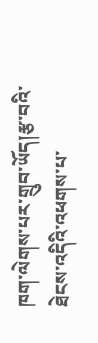ཁག་ལེགས་པར་གྲུབ་ཡོད།རྩ་བའི་ཐེངས་འདིའི་འཕགས་པ་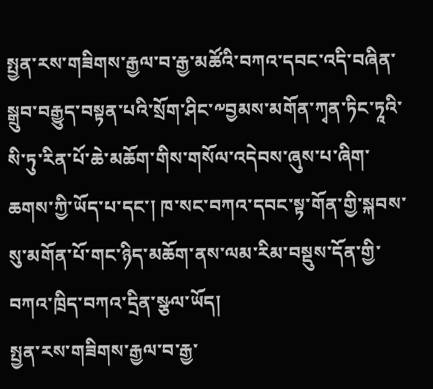སྤྱན་རས་གཟིགས་རྒྱལ་བ་རྒྱ་མཚོའི་བཀའ་དབང་འདི་བཞིན་སྒྲུབ་བརྒྱུད་བསྟན་པའི་སྲོག་ཤིང་༸བྱམས་མགོན་ཀྭན་ཏིང་ཏཱའི་སི་ཏུ་རིན་པོ་ཆེ་མཆོག་གིས་གསོལ་འདེབས་ཞུས་པ་ཞིག་ཆགས་ཀྱི་ཡོད་པ་དང་། ཁ་སང་བཀའ་དབང་སྟ་གོན་གྱི་སྐབས་སུ་མགོན་པོ་གང་ཉིད་མཆོག་ནས་ལམ་རིམ་བསྡུས་དོན་གྱི་བཀའ་ཁྲིད་བཀའ་དྲིན་སྩལ་ཡོད།
སྤྱན་རས་གཟིགས་རྒྱལ་བ་རྒྱ་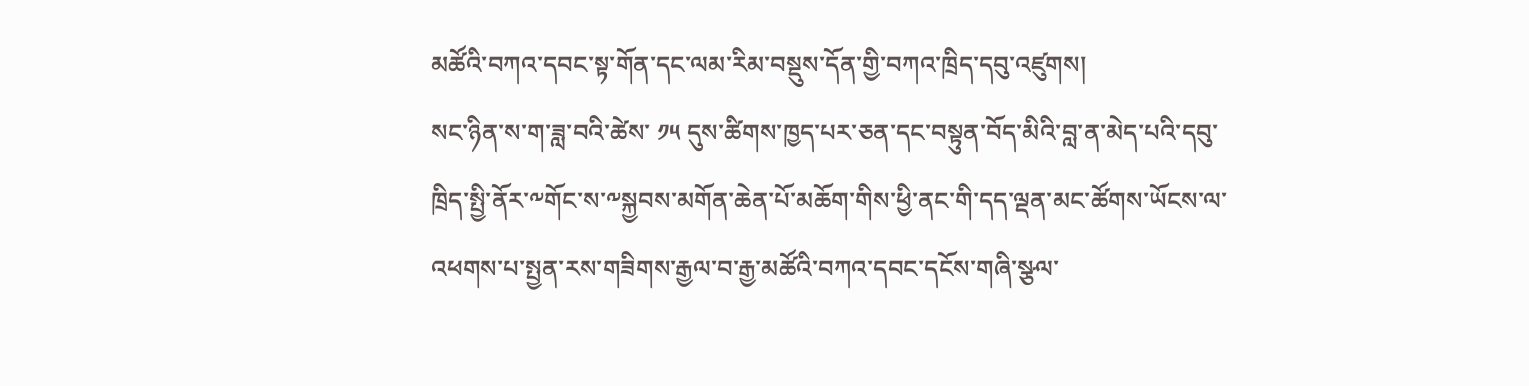མཚོའི་བཀའ་དབང་སྟ་གོན་དང་ལམ་རིམ་བསྡུས་དོན་གྱི་བཀའ་ཁྲིད་དབུ་འཛུགས།
སང་ཉིན་ས་ག་ཟླ་བའི་ཚེས་ ༡༥ དུས་ཚིགས་ཁྱད་པར་ཅན་དང་བསྟུན་བོད་མིའི་བླ་ན་མེད་པའི་དབུ་ཁྲིད་སྤྱི་ནོར་༸གོང་ས་༸སྐྱབས་མགོན་ཆེན་པོ་མཆོག་གིས་ཕྱི་ནང་གི་དད་ལྡན་མང་ཚོགས་ཡོངས་ལ་འཕགས་པ་སྤྱན་རས་གཟིགས་རྒྱལ་བ་རྒྱ་མཚོའི་བཀའ་དབང་དངོས་གཞི་སྩལ་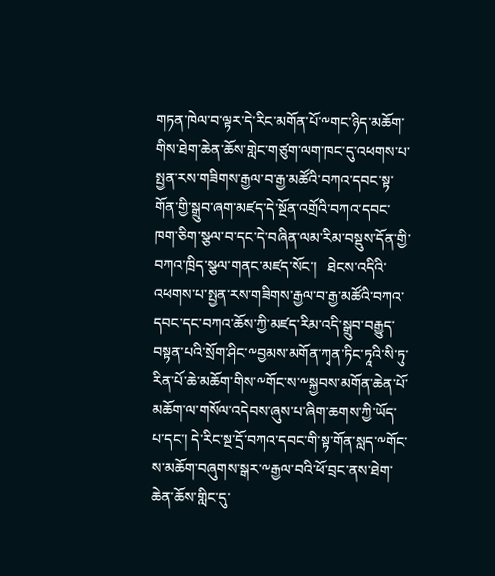གཏན་ཁེལ་བ་ལྟར་དེ་རིང་མགོན་པོ་༸གང་ཉིད་མཆོག་གིས་ཐེག་ཆེན་ཆོས་གླེང་གཙུག་ལག་ཁང་དུ་འཕགས་པ་སྤྱན་རས་གཟིགས་རྒྱལ་བ་རྒྱ་མཚོའི་བཀའ་དབང་སྟ་གོན་གྱི་སྒྲུབ་ཞག་མཛད་དེ་སྔོན་འགྲོའི་བཀའ་དབང་ཁག་ཅིག་སྩལ་བ་དང་དེ་བཞིན་ལམ་རིམ་བསྡུས་དོན་གྱི་བཀའ་ཁྲིད་སྩལ་གནང་མཛད་སོང་།   ཐེངས་འདིའི་འཕགས་པ་སྤྱན་རས་གཟིགས་རྒྱལ་བ་རྒྱ་མཚོའི་བཀའ་དབང་དང་བཀའ་ཆོས་ཀྱི་མཛད་རིམ་འདི་སྒྲུབ་བརྒྱུད་བསྟན་པའི་སྲོག་ཤིང་༸བྱམས་མགོན་ཀྭན་ཏིང་ཏཱའི་སི་ཏུ་རིན་པོ་ཆེ་མཆོག་གིས་༸གོང་ས་༸སྐྱབས་མགོན་ཆེན་པོ་མཆོག་ལ་གསོལ་འདེབས་ཞུས་པ་ཞིག་ཆགས་ཀྱི་ཡོད་པ་དང་། དེ་རིང་སྔ་དྲོ་བཀའ་དབང་གི་སྟ་གོན་སླད་༸གོང་ས་མཆོག་བཞུགས་སྒར་༸རྒྱལ་བའི་ཕོ་བྲང་ནས་ཐེག་ཆེན་ཆོས་གླིང་དུ་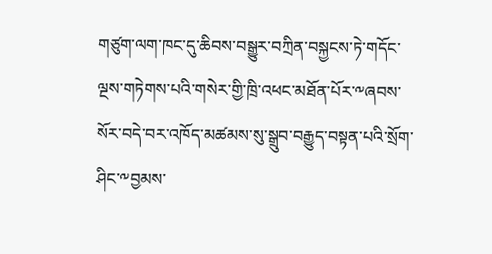གཙུག་ལག་ཁང་དུ་ཆིབས་བསྒྱུར་བཀྲིན་བསྐྱངས་ཏེ་གདོང་ལྔས་གཏེགས་པའི་གསེར་གྱི་ཁྲི་འཕང་མཐོན་པོར་༸ཞབས་སོར་བདེ་བར་འཁོད་མཚམས་སུ་སྒྲུབ་བརྒྱུད་བསྟན་པའི་སྲོག་ཤིང་༸བྱམས་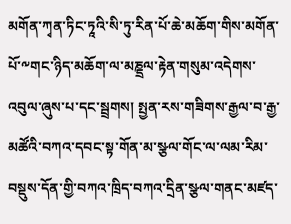མགོན་ཀྭན་ཏིང་ཏཱའི་སི་ཏུ་རིན་པོ་ཆེ་མཆོག་གིས་མགོན་པོ་༸གང་ཉིད་མཆོག་ལ་མཎྡྲལ་རྟེན་གསུམ་འདེགས་འབུལ་ཞུས་པ་དང་སྦྲགས། སྤྱན་རས་གཟིགས་རྒྱལ་བ་རྒྱ་མཚོའི་བཀའ་དབང་སྟ་གོན་མ་སྩལ་གོང་ལ་ལམ་རིམ་བསྡུས་དོན་གྱི་བཀའ་ཁྲིད་བཀའ་དྲིན་སྩལ་གནང་མཛད་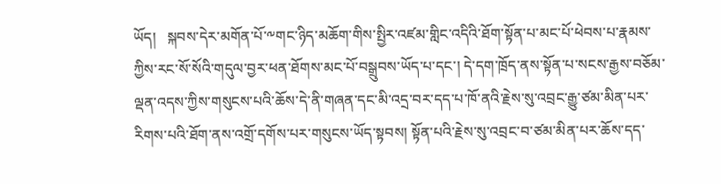ཡོད།   སྐབས་དེར་མགོན་པོ་༸གང་ཉིད་མཆོག་གིས་སྤྱིར་འཛམ་གླིང་འདིའི་ཐོག་སྟོན་པ་མང་པོ་ཕེབས་པ་རྣམས་ཀྱིས་རང་སོ་སོའི་གདུལ་བྱར་ཕན་ཐོགས་མང་པོ་བསྒྲུབས་ཡོད་པ་དང་། དེ་དག་ཁྲོད་ནས་སྟོན་པ་སངས་རྒྱས་བཅོམ་ལྡན་འདས་ཀྱིས་གསུངས་པའི་ཆོས་དེ་ནི་གཞན་དང་མི་འདྲ་བར་དད་པ་ཁོ་ནའི་རྗེས་སུ་འབྲང་རྒྱུ་ཙམ་མིན་པར་རིགས་པའི་ཐོག་ནས་འགྲོ་དགོས་པར་གསུངས་ཡོད་སྟབས། སྟོན་པའི་རྗེས་སུ་འབྲང་བ་ཙམ་མིན་པར་ཆོས་དད་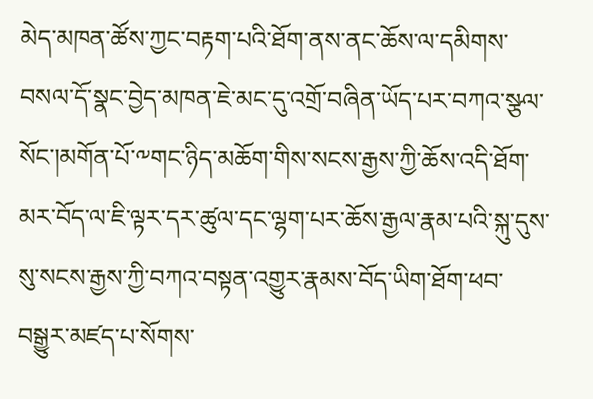མེད་མཁན་ཚོས་ཀྱང་བརྟག་པའི་ཐོག་ནས་ནང་ཆོས་ལ་དམིགས་བསལ་དོ་སྣང་བྱེད་མཁན་ཇེ་མང་དུ་འགྲོ་བཞིན་ཡོད་པར་བཀའ་སྩལ་སོང་།མགོན་པོ་༸གང་ཉིད་མཆོག་གིས་སངས་རྒྱས་ཀྱི་ཆོས་འདི་ཐོག་མར་བོད་ལ་ཇི་ལྟར་དར་ཚུལ་དང་ལྷག་པར་ཆོས་རྒྱལ་རྣམ་པའི་སྐུ་དུས་སུ་སངས་རྒྱས་ཀྱི་བཀའ་བསྟན་འགྱུར་རྣམས་བོད་ཡིག་ཐོག་ཕབ་བསྒྱུར་མཛད་པ་སོགས་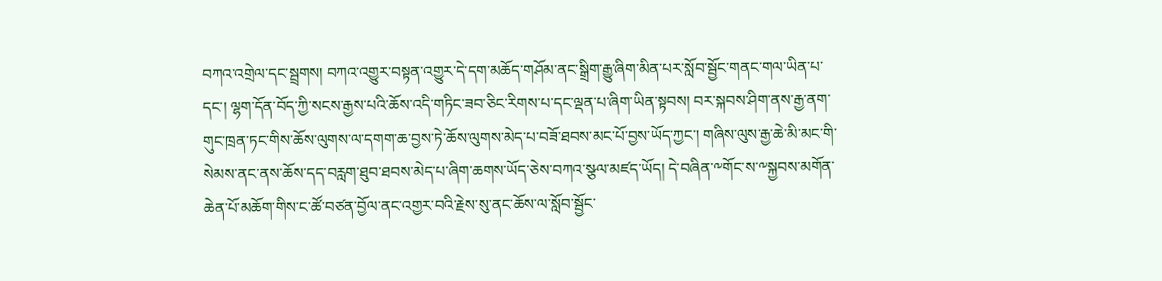བཀའ་འགྲེལ་དང་སྦྲགས། བཀའ་འགྱུར་བསྟན་འགྱུར་དེ་དག་མཆོད་གཤོམ་ནང་སྒྲིག་རྒྱུ་ཞིག་མིན་པར་སློབ་སྦྱོང་གནང་གལ་ཡིན་པ་དང་། ལྷག་དོན་བོད་ཀྱི་སངས་རྒྱས་པའི་ཆོས་འདི་གཏིང་ཟབ་ཅིང་རིགས་པ་དང་ལྡན་པ་ཞིག་ཡིན་སྟབས། བར་སྐབས་ཤིག་ནས་རྒྱ་ནག་གུང་ཁྲན་ཏང་གིས་ཆོས་ལུགས་ལ་དགག་ཆ་བྱས་ཏེ་ཆོས་ལུགས་མེད་པ་བཟོ་ཐབས་མང་པོ་བྱས་ཡོད་ཀྱང་། གཞིས་ལུས་རྒྱ་ཆེ་མི་མང་གི་སེམས་ནང་ནས་ཆོས་དད་བརླག་ཐུབ་ཐབས་མེད་པ་ཞིག་ཆགས་ཡོད་ཅེས་བཀའ་སྩལ་མཛད་ཡོད། དེ་བཞིན་༸གོང་ས་༸སྐྱབས་མགོན་ཆེན་པོ་མཆོག་གིས་ང་ཚོ་བཙན་བྱོལ་ནང་འགྱར་བའི་རྗེས་སུ་ནང་ཆོས་ལ་སློབ་སྦྱོང་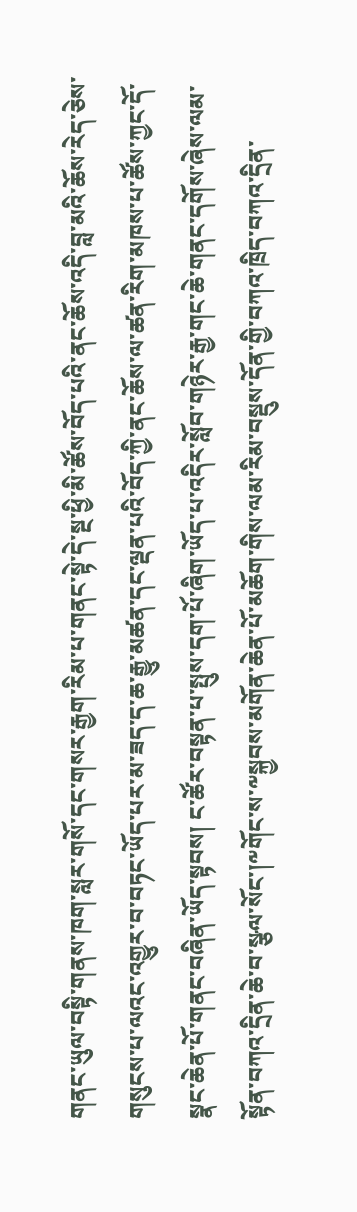གནང་ཡུལ་བསྟི་གནས་ཁག་སླར་གསོ་དང་གསར་རྒྱག་རིམ་པ་གནང་སྟེ་དེ་སྔ་ཕྱི་མི་ཚོས་བོད་པའི་ནང་ཆོས་འདི་བླ་མའི་ཆོས་རེད་ཅེས་གསུངས་པ་ལའང་འགྱུར་བ་བཏང་ཡོད་པར་མ་ཟད་ད་ཆ་རྒྱུ་མཚན་དང་ལྡན་པའི་བོད་ཀྱི་ནང་ཆོས་ལ་ཚན་རིག་མཁས་པ་ཚོས་ཀྱང་དོ་སྣང་ཆེན་པོ་གནང་བཞིན་ཡོད་སྟབས། ང་ཚོར་བསྟན་པ་སྤུས་དག་པོ་ཞིག་ཡོད་པ་འདིར་སློབ་གཉེར་རྒྱ་གང་ཆེ་གནང་དགོས་ཞེས་ལམ་སྟོན་བཀའ་དྲིན་ཆེ་བ་སྩལ་སོང་།༸གོང་ས་༸སྐྱབས་མགོན་ཆེན་པོ་མཆོག་གིས་ལམ་རིམ་བསྡུས་དོན་གྱི་བཀའ་ཁྲིད་བཀའ་དྲིན་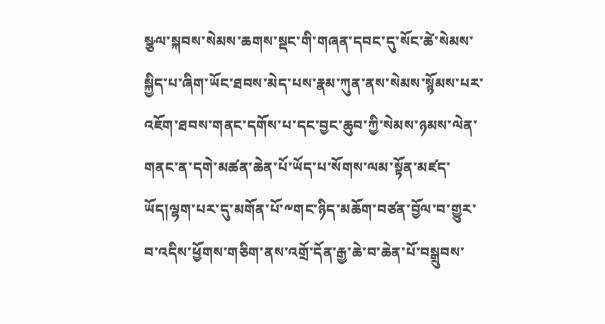སྩལ་སྐབས་སེམས་ཆགས་སྡང་གི་གཞན་དབང་དུ་སོང་ཚེ་སེམས་སྐྱིད་པ་ཞིག་ཡོང་ཐབས་མེད་པས་རྣམ་ཀུན་ནས་སེམས་སྙོམས་པར་འཇོག་ཐབས་གནང་དགོས་པ་དང་བྱང་ཆུབ་ཀྱི་སེམས་ཉམས་ལེན་གནང་ན་དགེ་མཚན་ཆེན་པོ་ཡོད་པ་སོགས་ལམ་སྟོན་མཛད་ཡོད།ལྷག་པར་དུ་མགོན་པོ་༸གང་ཉིད་མཆོག་བཙན་བྱོལ་བ་གྱུར་བ་འདིས་ཕྱོགས་གཅིག་ནས་འགྲོ་དོན་རྒྱ་ཆེ་བ་ཆེན་པོ་བསྒྲུབས་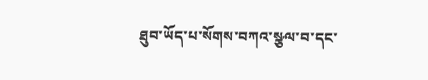ཐུབ་ཡོད་པ་སོགས་བཀའ་སྩལ་བ་དང་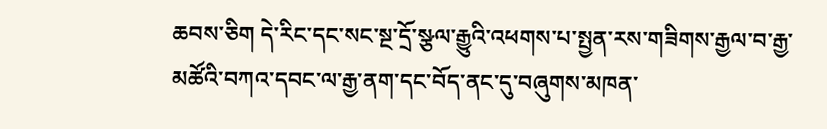ཆབས་ཅིག དེ་རིང་དང་སང་སྔ་དྲོ་སྩལ་རྒྱུའི་འཕགས་པ་སྤྱན་རས་གཟིགས་རྒྱལ་བ་རྒྱ་མཚོའི་བཀའ་དབང་ལ་རྒྱ་ནག་དང་བོད་ནང་དུ་བཞུགས་མཁན་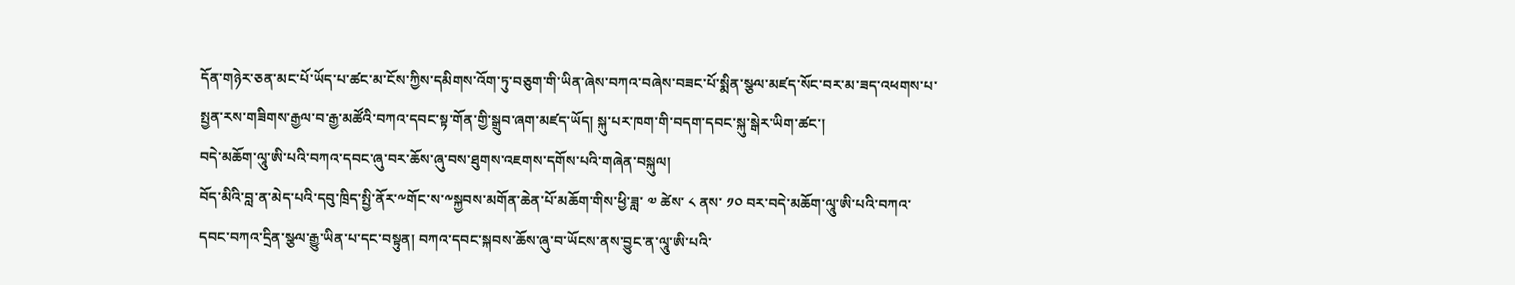དོན་གཉེར་ཅན་མང་པོ་ཡོད་པ་ཚང་མ་ངོས་ཀྱིས་དམིགས་འོག་ཏུ་བཅུག་གི་ཡིན་ཞེས་བཀའ་བཞེས་བཟང་པོ་སྨིན་སྩལ་མཛད་སོང་བར་མ་ཟད་འཕགས་པ་སྤྱན་རས་གཟིགས་རྒྱལ་བ་རྒྱ་མཚོའི་བཀའ་དབང་སྟ་གོན་གྱི་སྒྲུབ་ཞག་མཛད་ཡོད། སྐུ་པར་ཁག་གི་བདག་དབང་སྐུ་སྒེར་ཡིག་ཚང་།
བདེ་མཆོག་ལཱུ་ཨི་པའི་བཀའ་དབང་ཞུ་བར་ཆོས་ཞུ་བས་ཐུགས་འཇགས་དགོས་པའི་གཞེན་བསྐུལ།
བོད་མིའི་བླ་ན་མེད་པའི་དབུ་ཁྲིད་སྤྱི་ནོར་༸གོང་ས་༸སྐྱབས་མགོན་ཆེན་པོ་མཆོག་གིས་ཕྱི་ཟླ་ ༧ ཚེས་ ༨ ནས་ ༡༠ བར་བདེ་མཆོག་ལཱུ་ཨི་པའི་བཀའ་དབང་བཀའ་དྲིན་སྩལ་རྒྱུ་ཡིན་པ་དང་བསྟུན། བཀའ་དབང་སྐབས་ཆོས་ཞུ་བ་ཡོངས་ནས་བྱུང་ན་ལཱུ་ཨི་པའི་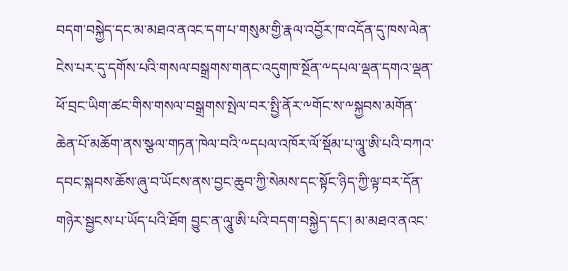བདག་བསྐྱེད་དང་མ་མཐའ་ནའང་དག་པ་གསུམ་གྱི་རྣལ་འབྱོར་ཁ་འདོན་དུ་ཁས་ལེན་ངེས་པར་དུ་དགོས་པའི་གསལ་བསྒྲགས་གནང་འདུགཁ་སྔོན་༸དཔལ་ལྡན་དགའ་ལྡན་ཕོ་བྲང་ཡིག་ཚང་གིས་གསལ་བསྒྲགས་སྤེལ་བར་སྤྱི་ནོར་༸གོང་ས་༸སྐྱབས་མགོན་ཆེན་པོ་མཆོག་ནས་སྩལ་གཏན་ཁེལ་བའི་༸དཔལ་འཁོར་ལོ་སྡོམ་པ་ལཱུ་ཨི་པའི་བཀའ་དབང་སྐབས་ཆོས་ཞུ་བ་ཡོངས་ནས་བྱང་ཆུབ་ཀྱི་སེམས་དང་སྟོང་ཉིད་ཀྱི་ལྟ་བར་དོན་གཉེར་སྦྱངས་པ་ཡོད་པའི་ཐོག བྱུང་ན་ལཱུ་ཨི་པའི་བདག་བསྐྱེད་དང་། མ་མཐའ་ནའང་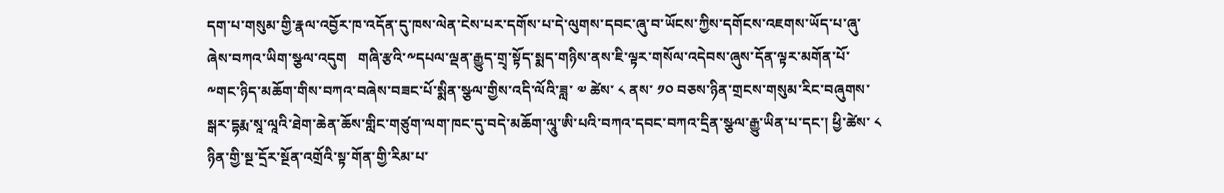དག་པ་གསུམ་གྱི་རྣལ་འབྱོར་ཁ་འདོན་དུ་ཁས་ལེན་ངེས་པར་དགོས་པ་དེ་ལུགས་དབང་ཞུ་བ་ཡོངས་ཀྱིས་དགོངས་འཇགས་ཡོད་པ་ཞུ་ཞེས་བཀའ་ཡིག་སྩལ་འདུག   གཞི་རྩའི་༸དཔལ་ལྡན་རྒྱུད་གྲྭ་སྟོད་སྨད་གཉིས་ནས་ཇི་ལྟར་གསོལ་འདེབས་ཞུས་དོན་ལྟར་མགོན་པོ་༸གང་ཉིད་མཆོག་གིས་བཀའ་བཞེས་བཟང་པོ་སྨིན་སྩལ་གྱིས་འདི་ལོའི་ཟླ་ ༧ ཚེས་ ༨ ནས་ ༡༠ བཅས་ཉིན་གྲངས་གསུམ་རིང་བཞུགས་སྒར་དྷརྨ་སཱ་ལཱའི་ཐེག་ཆེན་ཆོས་གླིང་གཙུག་ལག་ཁང་དུ་བདེ་མཆོག་ལཱུ་ཨི་པའི་བཀའ་དབང་བཀའ་དྲིན་སྩལ་རྒྱུ་ཡིན་པ་དང་། ཕྱི་ཚེས་ ༨ ཉིན་གྱི་སྔ་དྲོར་སྔོན་འགྲོའི་སྟ་གོན་གྱི་རིམ་པ་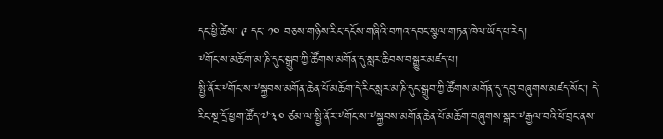དང་ཕྱི་ཚེས་ ༩ དང་ ༡༠ བཅས་གཉིས་རིང་དངོས་གཞིའི་བཀའ་དབང་སྩལ་གཏན་ཁེལ་ཡོད་པ་རེད།
༸གོང་ས་མཆོག་མ་ཎི་དུང་སྒྲུབ་ཀྱི་ཚོགས་མགོན་དུ་སླར་ཆིབས་བསྒྱུར་མཛད་པ།
སྤྱི་ནོར་༸གོང་ས་༸སྐྱབས་མགོན་ཆེན་པོ་མཆོག་དེ་རིང་སླར་མ་ཎི་དུང་སྒྲུབ་ཀྱི་ཚོགས་མགོན་དུ་དབུ་བཞུགས་མཛད་སོང་། དེ་རིང་སྔ་དྲོ་ཕྱག་ཚོད་༧་༣༠ ཙམ་ལ་སྤྱི་ནོར་༸གོང་ས་༸སྐྱབས་མགོན་ཆེན་པོ་མཆོག་བཞུགས་སྒར་༸རྒྱལ་བའི་ཕོ་བྲང་ནས་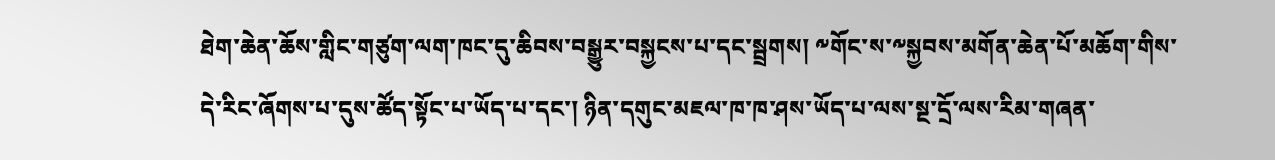ཐེག་ཆེན་ཆོས་གླིང་གཙུག་ལག་ཁང་དུ་ཆིབས་བསྒྱུར་བསྐྱངས་པ་དང་སྦྲགས། ༸གོང་ས་༸སྐྱབས་མགོན་ཆེན་པོ་མཆོག་གིས་དེ་རིང་ཞོགས་པ་དུས་ཚོད་སྟོང་པ་ཡོད་པ་དང་། ཉིན་དགུང་མཇལ་ཁ་ཁ་ཤས་ཡོད་པ་ལས་སྔ་དྲོ་ལས་རིམ་གཞན་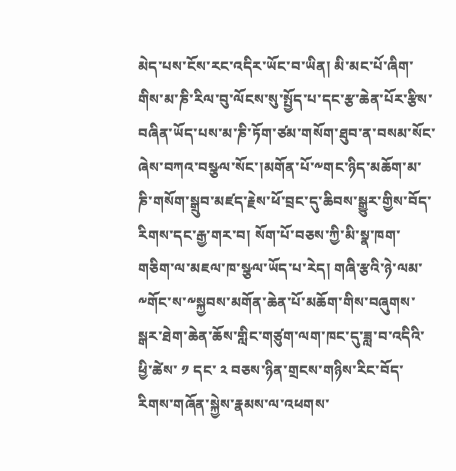མེད་པས་ངོས་རང་འདིར་ཡོང་བ་ཡིན། མི་མང་པོ་ཞིག་གིས་མ་ཎི་རིལ་བུ་ལོངས་སུ་སྤྱོད་པ་དང་རྩ་ཆེན་པོར་རྩིས་བཞིན་ཡོད་པས་མ་ཎི་ཏོག་ཙམ་གསོག་ཐུབ་ན་བསམ་སོང་ཞེས་བཀའ་བསྩལ་སོང་།མགོན་པོ་༸གང་ཉིད་མཆོག་མ་ཎི་གསོག་སྒྲུབ་མཛད་རྗེས་ཕོ་བྲང་དུ་ཆིབས་སྒྱུར་གྱིས་བོད་རིགས་དང་རྒྱ་གར་བ། སོག་པོ་བཅས་ཀྱི་མི་སྣ་ཁག་གཅིག་ལ་མཇལ་ཁ་སྩལ་ཡོད་པ་རེད། གཞི་རྩའི་ཉེ་ལམ་༸གོང་ས་༸སྐྱབས་མགོན་ཆེན་པོ་མཆོག་གིས་བཞུགས་སྒར་ཐེག་ཆེན་ཆོས་གླིང་གཙུག་ལག་ཁང་དུ་ཟླ་བ་འདིའི་ཕྱི་ཚེས་ ༡ དང་ ༢ བཅས་ཉིན་གྲངས་གཉིས་རིང་བོད་རིགས་གཞོན་སྐྱེས་རྣམས་ལ་འཕགས་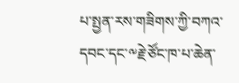པ་སྤྱན་རས་གཟིགས་ཀྱི་བཀའ་དབང་དང་༸རྗེ་ཙོང་ཁ་པ་ཆེན་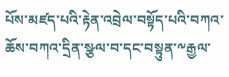པོས་མཛད་པའི་རྟེན་འབྲེལ་བསྟོད་པའི་བཀའ་ཆོས་བཀའ་དྲིན་སྩལ་བ་དང་བསྟུན་༸རྒྱལ་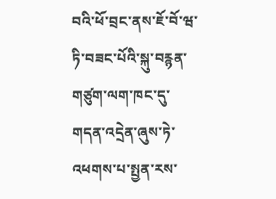བའི་ཕོ་བྲང་ནས་ཇོ་བོ་ཝ་ཏི་བཟང་པོའི་སྐུ་བརྙན་གཙུག་ལག་ཁང་དུ་གདན་འདྲེན་ཞུས་ཏེ་འཕགས་པ་སྤྱན་རས་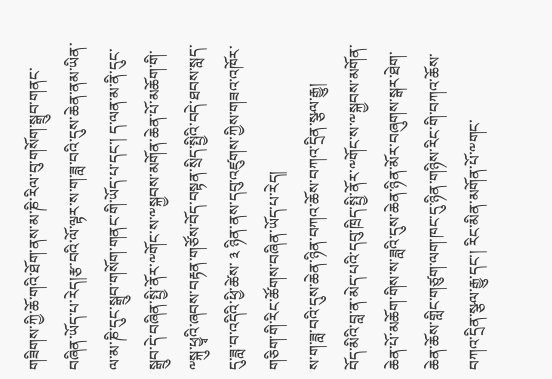གཟིགས་ཀྱི་ཆོ་གའི་ཐོག་ནས་མ་ཎི་རིལ་བུ་གསོག་སྒྲུབ་གནང་བཞིན་ཡོད་པ་རེད།རྩ་བའི་ལོ་ལྟར་ས་ག་ཟླ་བའི་དུས་ཆེན་ནམ་ཡིན་ལ་མ་ཎི་དུང་སྒྲུབ་གསོག་གནང་གི་ཡོད་པ་དང་། ད་ལན་མ་ནི་དུང་སྒྲུབ་དེ་བཞིན་སྤྱི་ནོར་༸གོང་ས་༸སྐྱབས་མགོན་ཆེན་པོ་མཆོག་གི་༸སྐུ་ཕྱྭའི་ཞབས་བརྟན་གཙོས་བོད་བསྟན་སྲིད་སྤྱིའི་བདེ་ཐབས་སླད་དུ་ཟླ་བ་འདིའི་ཕྱི་ཚེས་ ༣ ཉིན་ནས་དབུ་འཛུགས་ཀྱིས་གཟའ་འཁོར་གཅིག་གི་རིང་ཚོགས་བཞིན་ཡོད་པ་རེད།
ས་ག་ཟླ་བའི་དུས་ཆེན་ཉིན་བཀའ་ཆོས་བཀའ་དྲིན་སྩལ་རྒྱུ།
བོད་མིའི་བླ་ན་མེད་པའི་དབུ་ཁྲིད་སྤྱི་ནོར་༸གོང་ས་༸སྐྱབས་མགོན་ཆེན་པོ་མཆོག་གིས་ས་ཟླའི་དུས་ཆེན་ཉིན་མོར་བཞུགས་སྒར་ཐེག་ཆེན་ཆོས་གླིང་གཙུག་ལག་ཁང་དུ་ཉིན་གཉིས་རིང་གི་བཀའ་ཆོས་བཀའ་དྲིན་སྩལ་རྒྱུ་དང་། རིང་མིན་མགོན་པོ་༸གང་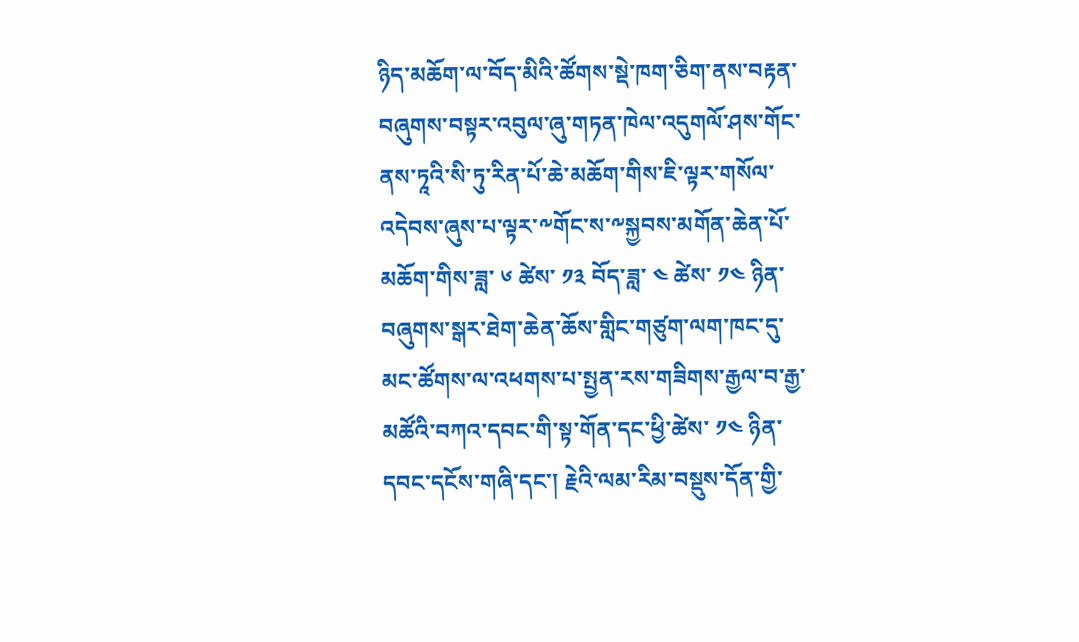ཉིད་མཆོག་ལ་བོད་མིའི་ཚོགས་སྡེ་ཁག་ཅིག་ནས་བརྟན་བཞུགས་བསྟར་འབུལ་ཞུ་གཏན་ཁེལ་འདུགལོ་ཤས་གོང་ནས་ཏཱའི་སི་ཏུ་རིན་པོ་ཆེ་མཆོག་གིས་ཇི་ལྟར་གསོལ་འདེབས་ཞུས་པ་ལྟར་༸གོང་ས་༸སྐྱབས་མགོན་ཆེན་པོ་མཆོག་གིས་ཟླ་ ༦ ཚེས་ ༡༣ བོད་ཟླ་ ༤ ཚེས་ ༡༤ ཉིན་བཞུགས་སྒར་ཐེག་ཆེན་ཆོས་གླིང་གཙུག་ལག་ཁང་དུ་མང་ཚོགས་ལ་འཕགས་པ་སྤྱན་རས་གཟིགས་རྒྱལ་བ་རྒྱ་མཚོའི་བཀའ་དབང་གི་སྟ་གོན་དང་ཕྱི་ཚེས་ ༡༤ ཉིན་དབང་དངོས་གཞི་དང་། རྗེའི་ལམ་རིམ་བསྡུས་དོན་གྱི་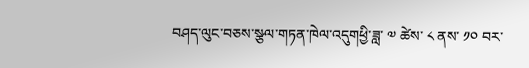བཤད་ལུང་བཅས་སྩལ་གཏན་ཁེལ་འདུགཕྱི་ཟླ་ ༧ ཚེས་ ༨ ནས་ ༡༠ བར་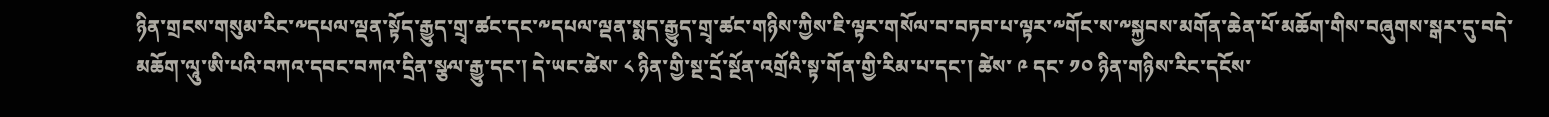ཉིན་གྲངས་གསུམ་རིང་༸དཔལ་ལྡན་སྟོད་རྒྱུད་གྲྭ་ཚང་དང་༸དཔལ་ལྡན་སྨད་རྒྱུད་གྲྭ་ཚང་གཉིས་ཀྱིས་ཇི་ལྟར་གསོལ་བ་བཏབ་པ་ལྟར་༸གོང་ས་༸སྐྱབས་མགོན་ཆེན་པོ་མཆོག་གིས་བཞུགས་སྒར་དུ་བདེ་མཆོག་ལཱུ་ཨི་པའི་བཀའ་དབང་བཀའ་དྲིན་སྩལ་རྒྱུ་དང་། དེ་ཡང་ཚེས་ ༨ ཉིན་གྱི་སྔ་དྲོ་སྔོན་འགྲོའི་སྟ་གོན་གྱི་རིམ་པ་དང་། ཚེས་ ༩ དང་ ༡༠ ཉིན་གཉིས་རིང་དངོས་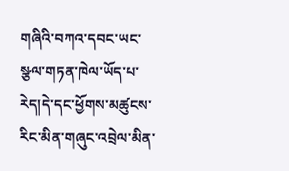གཞིའི་བཀའ་དབང་ཡང་སྩལ་གཏན་ཁེལ་ཡོད་པ་རེད།དེ་དང་ཕྱོགས་མཚུངས་རིང་མིན་གཞུང་འབྲེལ་མིན་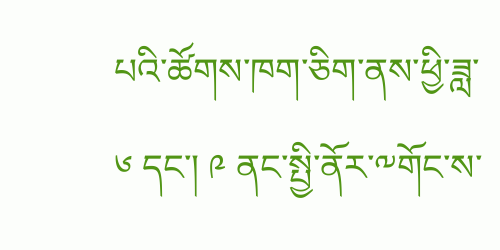པའི་ཚོགས་ཁག་ཅིག་ནས་ཕྱི་ཟླ་ ༦ དང་། ༩ ནང་སྤྱི་ནོར་༸གོང་ས་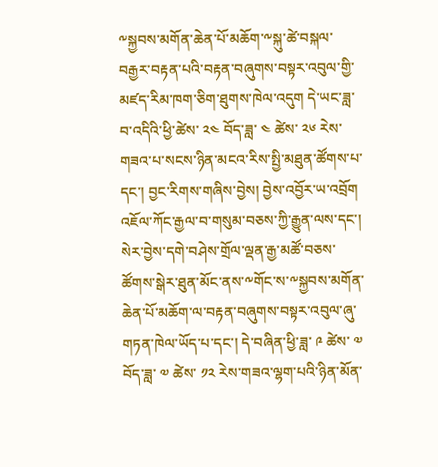༸སྐྱབས་མགོན་ཆེན་པོ་མཆོག་༸སྐུ་ཚེ་བསྐལ་བརྒྱར་བརྟན་པའི་བརྟན་བཞུགས་བསྟར་འབུལ་གྱི་མཛད་རིམ་ཁག་ཅིག་ཐུགས་ཁེལ་འདུག དེ་ཡང་ཟླ་བ་འདིའི་ཕྱི་ཚེས་ ༢༤ བོད་ཟླ་ ༤ ཚེས་ ༢༦ རེས་གཟའ་པ་སངས་ཉིན་མངའ་རིས་སྤྱི་མཐུན་ཚོགས་པ་དང་། བྱང་རིགས་གཞིས་བྱེས། བྱེས་འབྱོར་ཡ་འབྲོག འཇོལ་ཀོང་རྒྱལ་བ་གསུམ་བཅས་ཀྱི་རྒྱུན་ལས་དང་། སེར་བྱེས་དགེ་བཤེས་གྲོལ་ལྡན་རྒྱ་མཚོ་བཅས་ཚོགས་སྒེར་ཐུན་མོང་ནས་༸གོང་ས་༸སྐྱབས་མགོན་ཆེན་པོ་མཆོག་ལ་བརྟན་བཞུགས་བསྟར་འབུལ་ཞུ་གཏན་ཁེལ་ཡོད་པ་དང་། དེ་བཞིན་ཕྱི་ཟླ་ ༩ ཚེས་ ༧ བོད་ཟླ་ ༧ ཚེས་ ༡༢ རེས་གཟའ་ལྷག་པའི་ཉིན་མོན་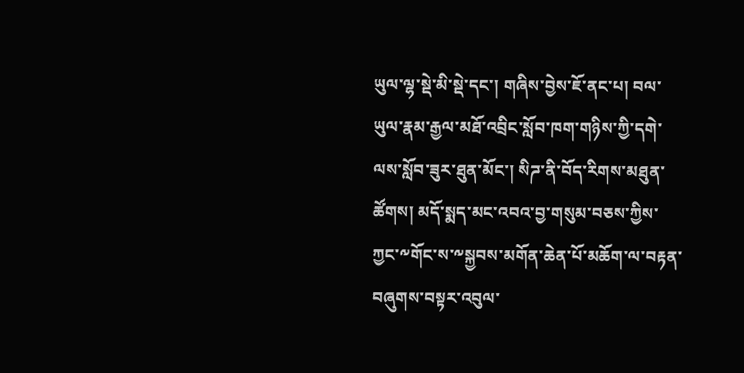ཡུལ་ལྷ་སྡེ་མི་སྡེ་དང་། གཞིས་བྱེས་ཇོ་ནང་པ། བལ་ཡུལ་རྣམ་རྒྱལ་མཐོ་འབྲིང་སློབ་ཁག་གཉིས་ཀྱི་དགེ་ལས་སློབ་ཟུར་ཐུན་མོང་། སིཌ་ནི་བོད་རིགས་མཐུན་ཚོགས། མདོ་སྨད་མང་འབའ་བྱ་གསུམ་བཅས་ཀྱིས་ཀྱང་༸གོང་ས་༸སྐྱབས་མགོན་ཆེན་པོ་མཆོག་ལ་བརྟན་བཞུགས་བསྟར་འབུལ་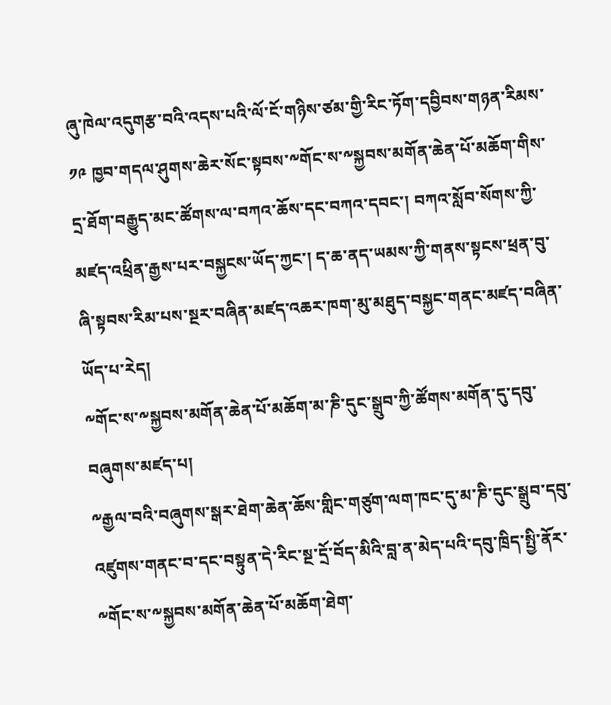ཞུ་ཁེལ་འདུགརྩ་བའི་འདས་པའི་ལོ་ངོ་གཉིས་ཙམ་གྱི་རིང་ཏོག་དབྱིབས་གཉན་རིམས་ ༡༩ ཁྱབ་གདལ་ཤུགས་ཆེར་སོང་སྟབས་༸གོང་ས་༸སྐྱབས་མགོན་ཆེན་པོ་མཆོག་གིས་དྲ་ཐོག་བརྒྱུད་མང་ཚོགས་ལ་བཀའ་ཆོས་དང་བཀའ་དབང་། བཀའ་སློབ་སོགས་ཀྱི་མཛད་འཕྲིན་རྒྱས་པར་བསྐྱངས་ཡོད་ཀྱང་། ད་ཆ་ནད་ཡམས་ཀྱི་གནས་སྟངས་ཕྲན་བུ་ཞི་སྟབས་རིམ་པས་སྔར་བཞིན་མཛད་འཆར་ཁག་མུ་མཐུད་བསྐྱང་གནང་མཛད་བཞིན་ཡོད་པ་རེད།
༸གོང་ས་༸སྐྱབས་མགོན་ཆེན་པོ་མཆོག་མ་ཎི་དུང་སྒྲུབ་ཀྱི་ཚོགས་མགོན་དུ་དབུ་བཞུགས་མཛད་པ།
༸རྒྱལ་བའི་བཞུགས་སྒར་ཐེག་ཆེན་ཆོས་གླིང་གཙུག་ལག་ཁང་དུ་མ་ཎི་དུང་སྒྲུབ་དབུ་འཛུགས་གནང་བ་དང་བསྟུན་དེ་རིང་སྔ་དྲོ་བོད་མིའི་བླ་ན་མེད་པའི་དབུ་ཁྲིད་སྤྱི་ནོར་༸གོང་ས་༸སྐྱབས་མགོན་ཆེན་པོ་མཆོག་ཐེག་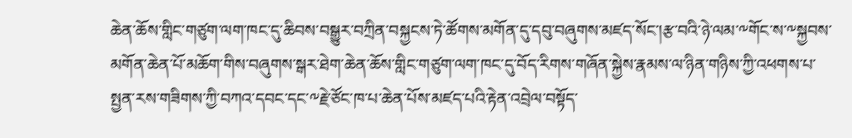ཆེན་ཆོས་གླིང་གཙུག་ལག་ཁང་དུ་ཆིབས་བསྒྱུར་བཀྲིན་བསྐྱངས་ཏེ་ཚོགས་མགོན་དུ་དབུ་བཞུགས་མཛད་སོང་།རྩ་བའི་ཉེ་ལམ་༸གོང་ས་༸སྐྱབས་མགོན་ཆེན་པོ་མཆོག་གིས་བཞུགས་སྒར་ཐེག་ཆེན་ཆོས་གླིང་གཙུག་ལག་ཁང་དུ་བོད་རིགས་གཞོན་སྐྱེས་རྣམས་ལ་ཉིན་གཉིས་ཀྱི་འཕགས་པ་སྤྱན་རས་གཟིགས་ཀྱི་བཀའ་དབང་དང་༸རྗེ་ཙོང་ཁ་པ་ཆེན་པོས་མཛད་པའི་རྟེན་འབྲེལ་བསྟོད་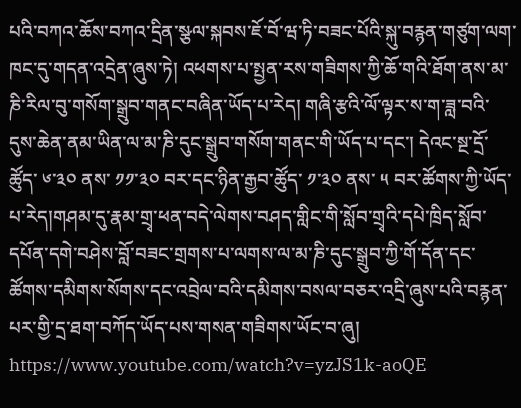པའི་བཀའ་ཆོས་བཀའ་དྲིན་སྩལ་སྐབས་ཇོ་བོ་ཝ་ཏི་བཟང་པོའི་སྐུ་བརྙན་གཙུག་ལག་ཁང་དུ་གདན་འདྲེན་ཞུས་ཏེ། འཕགས་པ་སྤྱན་རས་གཟིགས་ཀྱི་ཆོ་གའི་ཐོག་ནས་མ་ཎི་རིལ་བུ་གསོག་སྒྲུབ་གནང་བཞིན་ཡོད་པ་རེད། གཞི་རྩའི་ལོ་ལྟར་ས་ག་ཟླ་བའི་དུས་ཆེན་ནམ་ཡིན་ལ་མ་ཎི་དུང་སྒྲུབ་གསོག་གནང་གི་ཡོད་པ་དང་། དེའང་སྔ་དྲོ་ཚོུད་ ༦་༣༠ ནས་ ༡༡་༣༠ བར་དང་ཉིན་རྒྱབ་ཚོུད་ ༡་༣༠ ནས་ ༥ བར་ཚོགས་ཀྱི་ཡོད་པ་རེད།གཤམ་དུ་རྣམ་གྲྭ་ཕན་བདེ་ལེགས་བཤད་གླིང་གི་སློབ་གྲྭའི་དཔེ་ཁྲིད་སློབ་དཔོན་དགེ་བཤེས་བློ་བཟང་གྲགས་པ་ལགས་ལ་མ་ཎི་དུང་སྒྲུབ་ཀྱི་གོ་དོན་དང་ཚོགས་དམིགས་སོགས་དང་འབྲེལ་བའི་དམིགས་བསལ་བཅར་འདྲི་ཞུས་པའི་བརྙན་པར་གྱི་དྲ་ཐག་བཀོད་ཡོད་པས་གསན་གཟིགས་ཡོང་བ་ཞུ། https://www.youtube.com/watch?v=yzJS1k-aoQE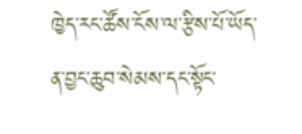ཁྱེད་རང་ཚོས་ངོས་ལ་རྩིས་པོ་ཡོད་ན་བྱང་ཆུབ་སེམས་དང་སྟོང་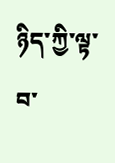ཉིད་ཀྱི་ལྟ་བ་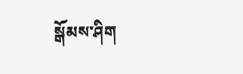སྒོམས་ཤིག